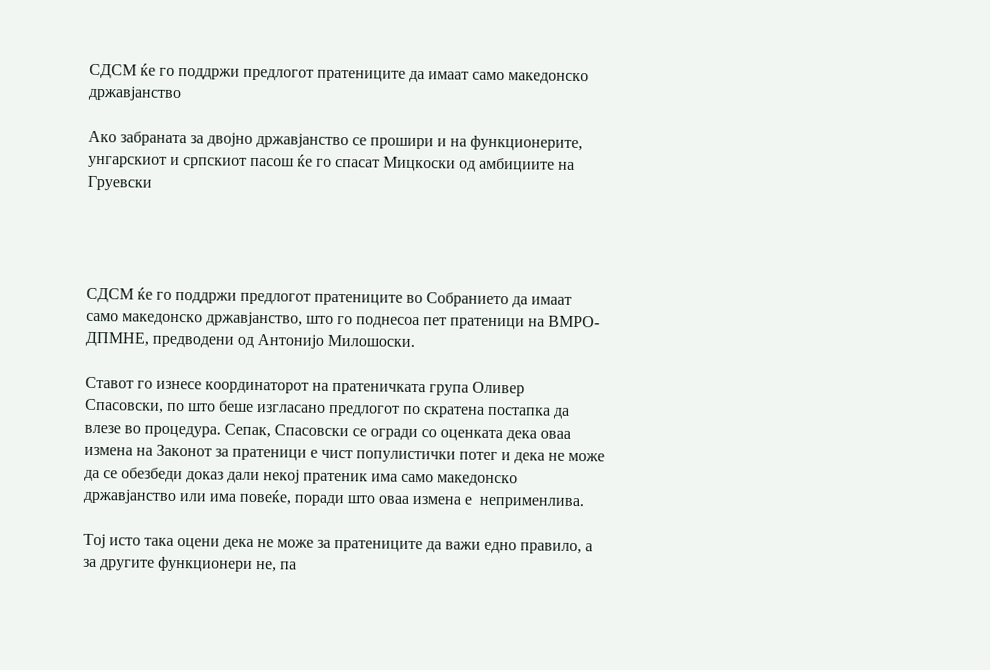СДСМ ќе го поддржи предлогот пратениците да имаат само македонско државјанство

Ако забраната за двојно државјанство се прошири и на функционерите, унгарскиот и српскиот пасош ќе го спасат Мицкоски од амбициите на Груевски




СДСМ ќе го поддржи предлогот пратениците во Собранието да имаат само македонско државјанство, што го поднесоа пет пратеници на ВМРО-ДПМНЕ, предводени од Антонијо Милошоски.

Ставот го изнесе координаторот на пратеничката група Оливер Спасовски, по што беше изгласано предлогот по скратена постапка да влезе во процедура. Сепак, Спасовски се огради со оценката дека оваа измена на Законот за пратеници е чист популистички потег и дека не може да се обезбеди доказ дали некој пратеник има само македонско државјанство или има повеќе, поради што оваа измена е  неприменлива.

Тој исто така оцени дека не може за пратениците да важи едно правило, а за другите функционери не, па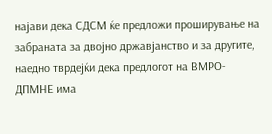најави дека СДСМ ќе предложи проширување на забраната за двојно државјанство и за другите, наедно тврдејќи дека предлогот на ВМРО-ДПМНЕ има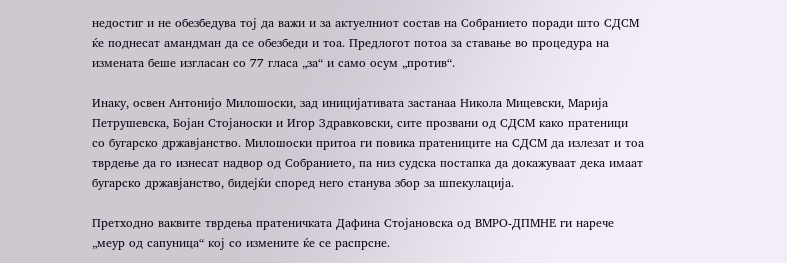недостиг и не обезбедува тој да важи и за актуелниот состав на Собранието поради што СДСМ ќе поднесат амандман да се обезбеди и тоа. Предлогот потоа за ставање во процедура на измената беше изгласан со 77 гласа „за“ и само осум „против“.

Инаку, освен Антонијо Милошоски, зад иницијативата застанаа Никола Мицевски, Марија Петрушевска, Бојан Стојаноски и Игор Здравковски, сите прозвани од СДСМ како пратеници со бугарско државјанство. Милошоски притоа ги повика пратениците на СДСМ да излезат и тоа тврдење да го изнесат надвор од Собранието, па низ судска постапка да докажуваат дека имаат бугарско државјанство, бидејќи според него станува збор за шпекулација.

Претходно ваквите тврдења пратеничката Дафина Стојановска од ВМРО-ДПМНЕ ги нарече  „меур од сапуница“ кој со измените ќе се распрсне.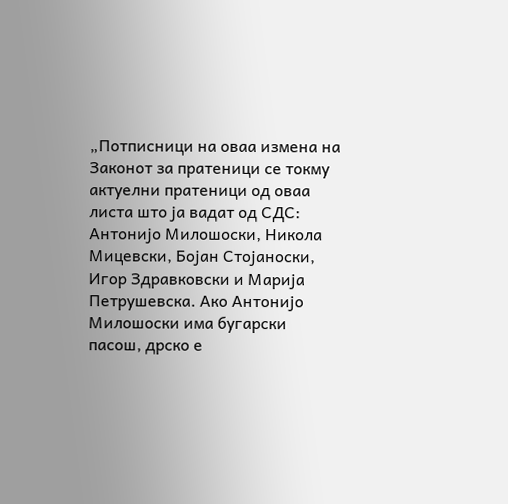„Потписници на оваа измена на Законот за пратеници се токму актуелни пратеници од оваа листа што ја вадат од СДС: Антонијо Милошоски, Никола Мицевски, Бојан Стојаноски, Игор Здравковски и Марија Петрушевска. Ако Антонијо Милошоски има бугарски пасош, дрско е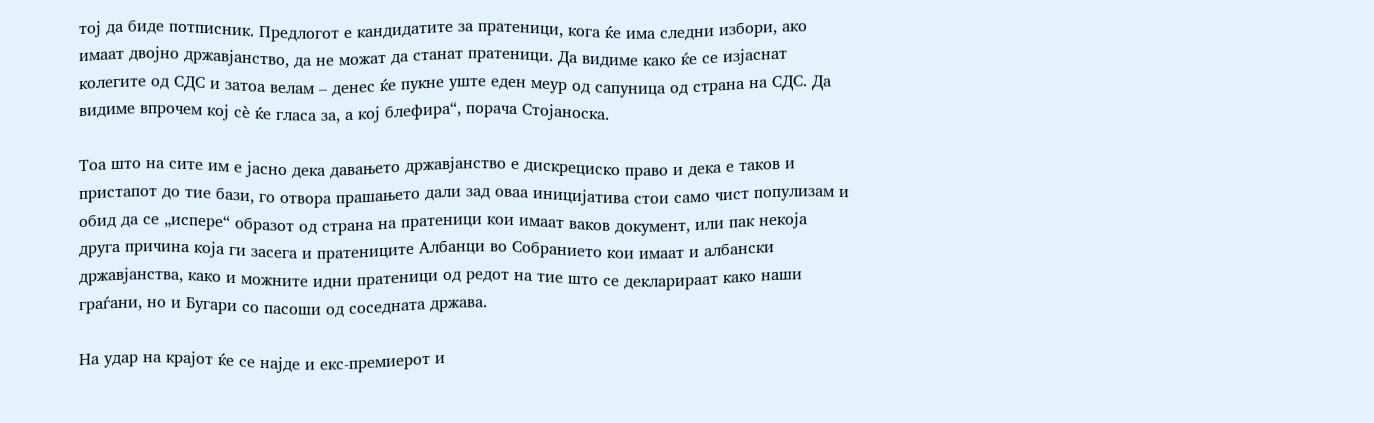тој да биде потписник. Предлогот е кандидатите за пратеници, кога ќе има следни избори, ако имаат двојно државјанство, да не можат да станат пратеници. Да видиме како ќе се изјаснат колегите од СДС и затоа велам – денес ќе пукне уште еден меур од сапуница од страна на СДС. Да видиме впрочем кој сѐ ќе гласа за, а кој блефира“, порача Стојаноска.

Тоа што на сите им е јасно дека давањето државјанство е дискрециско право и дека е таков и пристапот до тие бази, го отвора прашањето дали зад оваа иницијатива стои само чист популизам и обид да се „испере“ образот од страна на пратеници кои имаат ваков документ, или пак некоја друга причина која ги засега и пратениците Албанци во Собранието кои имаат и албански државјанства, како и можните идни пратеници од редот на тие што се декларираат како наши граѓани, но и Бугари со пасоши од соседната држава.

На удар на крајот ќе се најде и екс-премиерот и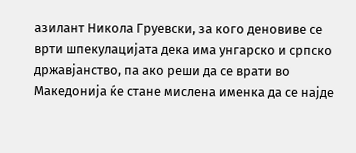азилант Никола Груевски, за кого деновиве се врти шпекулацијата дека има унгарско и српско државјанство, па ако реши да се врати во Македонија ќе стане мислена именка да се најде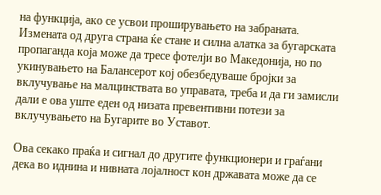на функција, ако се усвои проширувањето на забраната. Измената од друга страна ќе стане и силна алатка за бугарската пропаганда која може да тресе фотелји во Македонија, но по укинувањето на Балансерот кој обезбедуваше бројки за вклучување на малцинствата во управата, треба и да ги замисли дали е ова уште еден од низата превентивни потези за вклучувањето на Бугарите во Уставот.

Ова секако праќа и сигнал до другите функционери и граѓани дека во иднина и нивната лојалност кон државата може да се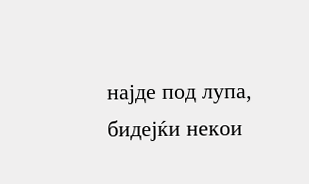најде под лупа, бидејќи некои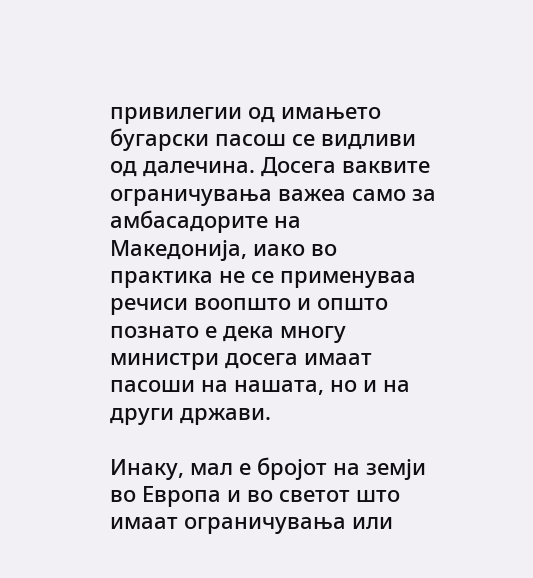привилегии од имањето бугарски пасош се видливи од далечина. Досега ваквите ограничувања важеа само за амбасадорите на Македонија, иако во практика не се применуваа речиси воопшто и општо познато е дека многу министри досега имаат пасоши на нашата, но и на други држави.

Инаку, мал е бројот на земји во Европа и во светот што имаат ограничувања или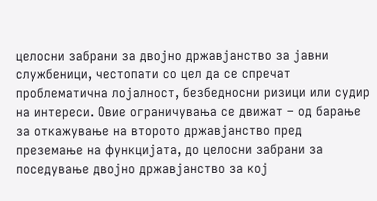целосни забрани за двојно државјанство за јавни службеници, честопати со цел да се спречат  проблематична лојалност, безбедносни ризици или судир на интереси. Овие ограничувања се движат – од барање за откажување на второто државјанство пред преземање на функцијата, до целосни забрани за поседување двојно државјанство за кој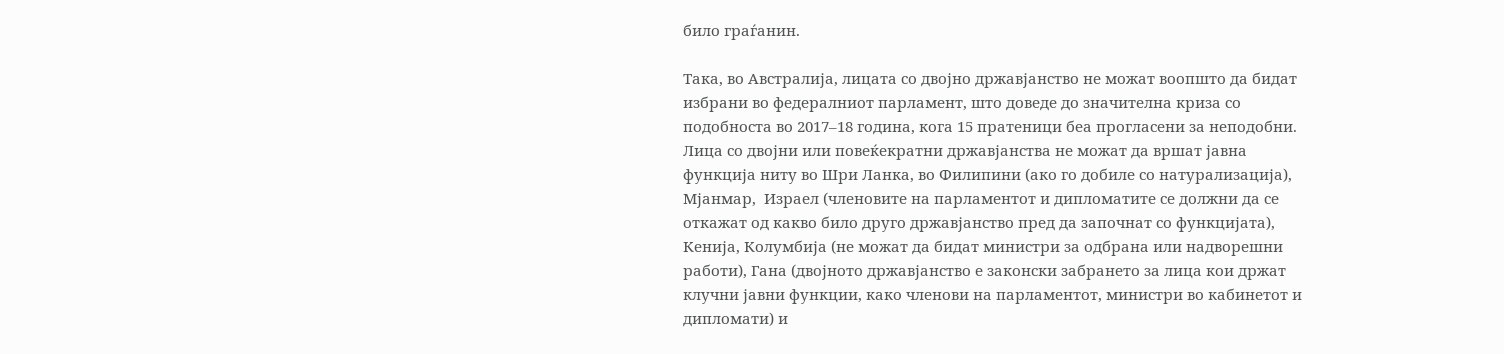било граѓанин.

Така, во Австралија, лицата со двојно државјанство не можат воопшто да бидат избрани во федералниот парламент, што доведе до значителна криза со подобноста во 2017–18 година, кога 15 пратеници беа прогласени за неподобни. Лица со двојни или повеќекратни државјанства не можат да вршат јавна функција ниту во Шри Ланка, во Филипини (ако го добиле со натурализација),  Мјанмар,  Израел (членовите на парламентот и дипломатите се должни да се откажат од какво било друго државјанство пред да започнат со функцијата), Кенија, Колумбија (не можат да бидат министри за одбрана или надворешни работи), Гана (двојното државјанство е законски забрането за лица кои држат клучни јавни функции, како членови на парламентот, министри во кабинетот и дипломати) и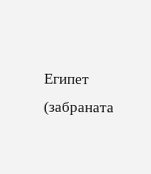Египет (забраната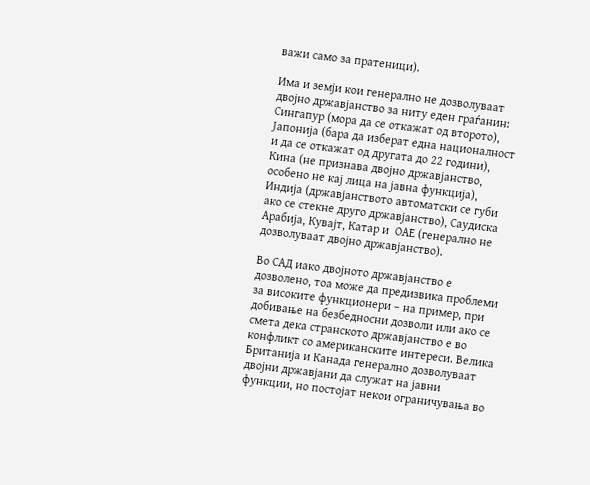важи само за пратеници).

Има и земји кои генерално не дозволуваат двојно државјанство за ниту еден граѓанин:  Сингапур (мора да се откажат од второто), Јапонија (бара да изберат една националност и да се откажат од другата до 22 години),  Кина (не признава двојно државјанство, особено не кај лица на јавна функција), Индија (државјанството автоматски се губи ако се стекне друго државјанство), Саудиска Арабија, Кувајт, Катар и  ОАЕ (генерално не дозволуваат двојно државјанство).

Во САД иако двојното државјанство е дозволено, тоа може да предизвика проблеми за високите функционери – на пример, при добивање на безбедносни дозволи или ако се смета дека странското државјанство е во конфликт со американските интереси. Велика Британија и Канада генерално дозволуваат двојни државјани да служат на јавни функции, но постојат некои ограничувања во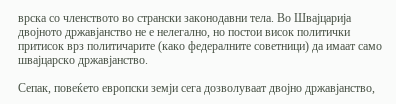врска со членството во странски законодавни тела. Во Швајцарија двојното државјанство не е нелегално, но постои висок политички притисок врз политичарите (како федералните советници) да имаат само швајцарско државјанство.

Сепак, повеќето европски земји сега дозволуваат двојно државјанство,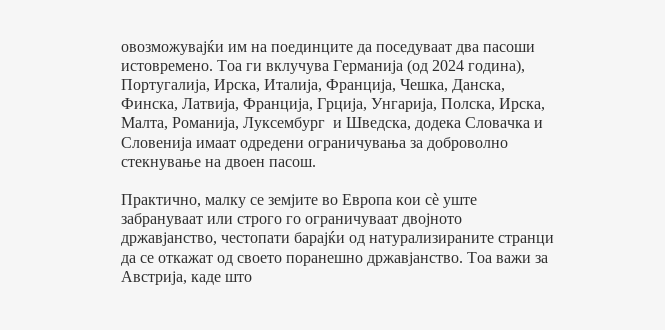овозможувајќи им на поединците да поседуваат два пасоши истовремено. Тоа ги вклучува Германија (од 2024 година), Португалија, Ирска, Италија, Франција, Чешка, Данска, Финска, Латвија, Франција, Грција, Унгарија, Полска, Ирска, Малта, Романија, Луксембург  и Шведска, додека Словачка и Словенија имаат одредени ограничувања за доброволно стекнување на двоен пасош.

Практично, малку се земјите во Европа кои сè уште забрануваат или строго го ограничуваат двојното државјанство, честопати барајќи од натурализираните странци да се откажат од своето поранешно државјанство. Тоа важи за Австрија, каде што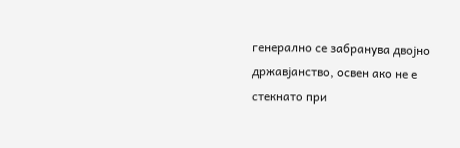генерално се забранува двојно државјанство, освен ако не е стекнато при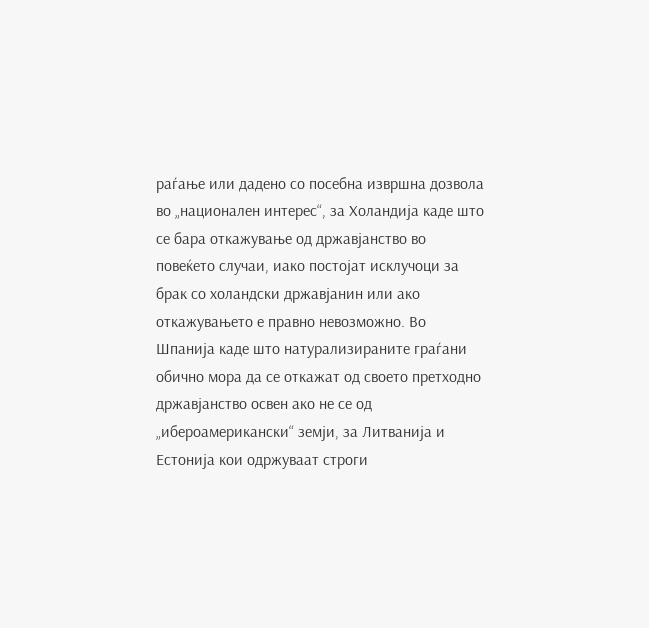раѓање или дадено со посебна извршна дозвола во „национален интерес“, за Холандија каде што се бара откажување од државјанство во повеќето случаи, иако постојат исклучоци за брак со холандски државјанин или ако откажувањето е правно невозможно. Во Шпанија каде што натурализираните граѓани обично мора да се откажат од своето претходно државјанство освен ако не се од „ибероамерикански“ земји, за Литванија и Естонија кои одржуваат строги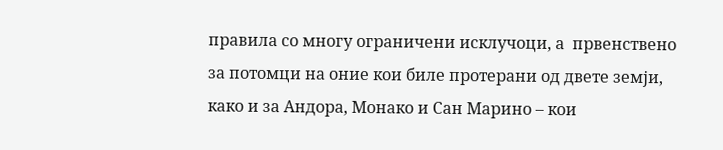правила со многу ограничени исклучоци, а  првенствено за потомци на оние кои биле протерани од двете земји, како и за Андора, Монако и Сан Марино – кои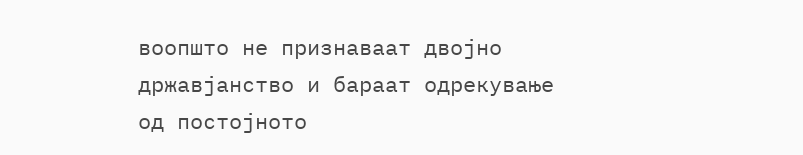воопшто не признаваат двојно државјанство и бараат одрекување од постојното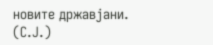новите државјани. (С.Ј.)